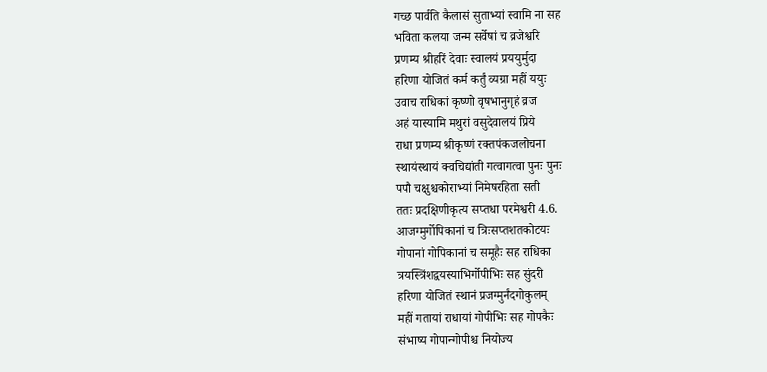गच्छ पार्वति कैलासं सुताभ्यां स्वामि ना सह
भविता कलया जन्म सर्वेषां च व्रजेश्वरि
प्रणम्य श्रीहरिं देवाः स्वालयं प्रययुर्मुदा
हरिणा योजितं कर्म कर्तुं व्यग्रा महीं ययुः
उवाच राधिकां कृष्णो वृषभानुगृहं व्रज
अहं यास्यामि मथुरां वसुदेवालयं प्रिये
राधा प्रणम्य श्रीकृष्णं रक्तपंकजलोचना
स्थायंस्थायं क्वचिद्यांती गत्वागत्वा पुनः पुनः
पपौ चक्षुश्चकोराभ्यां निमेषरहिता सती
ततः प्रदक्षिणीकृत्य सप्तधा परमेश्वरी 4.6.
आजग्मुर्गोपिकानां च त्रिःसप्तशतकोटयः
गोपानां गोपिकानां च समूहैः सह राधिका
त्रयस्त्रिंशद्वयस्याभिर्गोपीभिः सह सुंदरी
हरिणा योजितं स्थानं प्रजग्मुर्नंदगोकुलम्
महीं गतायां राधायां गोपीभिः सह गोपकैः
संभाष्य गोपान्गोपीश्च नियोज्य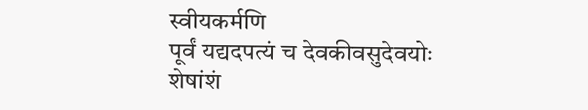स्वीयकर्मणि
पूर्वं यद्यदपत्यं च देवकीवसुदेवयोः
शेषांशं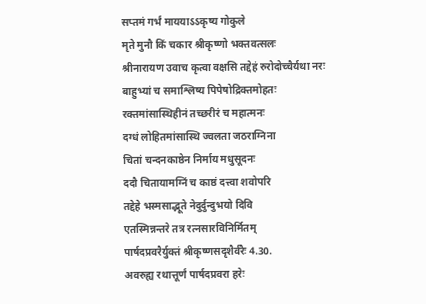सप्तमं गर्भं माययाऽऽकृष्य गोकुले
मृते मुनौ किं चकार श्रीकृष्णो भक्तवत्सलः
श्रीनारायण उवाच कृत्वा वक्षसि तद्देहं रुरोदोच्चैर्यथा नरः
बाहुभ्यां च समाश्लिष्य पिपेषोद्रिक्तमोहतः
रक्तमांसास्थिहीनं तच्छरीरं च महात्मनः
दग्धं लोहितमांसास्थि ज्वलता जठराग्निना
चितां चन्दनकाष्ठेन निर्माय मधुसूदनः
ददौ चितायामग्निं च काष्ठं दत्त्वा शवोपरि
तद्देहे भस्मसाद्भूते नेदुर्दुन्दुभयो दिवि
एतस्मिन्नन्तरे तत्र रत्नसारविनिर्मितम्
पार्षदप्रवरैर्युक्तं श्रीकृष्णसदृशैर्वरैः 4.30.
अवरुह्य रथात्तूर्णं पार्षदप्रवरा हरेः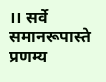।। सर्वे समानरूपास्ते प्रणम्य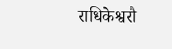राधिकेश्वरौ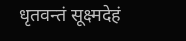धृतवन्तं सूक्ष्मदेहं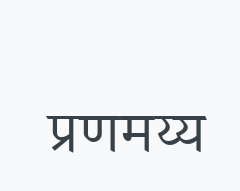प्रणमय्य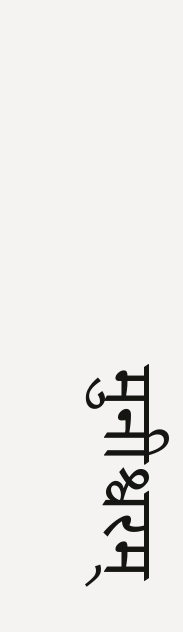मुनीश्वरम्